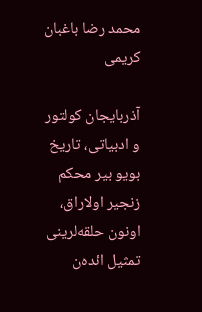محمد رضا باغبان کریمی

آذربایجان کولتور و ادبیاتی، تاریخ بویو بیر محکم زنجیر اولاراق، اونون حلقه‌لرینی تمثیل ائده‌ن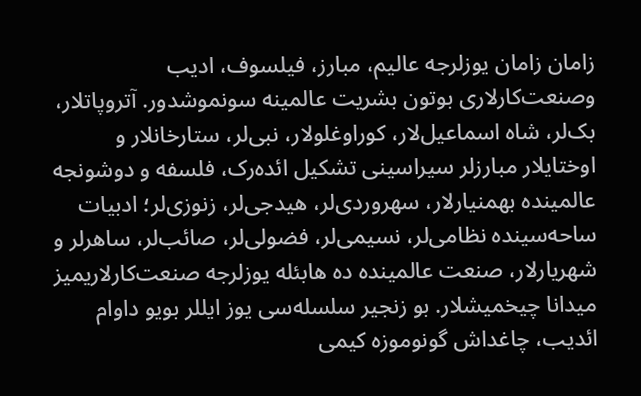زامان زامان یوزلرجه عالیم، مبارز، فیلسوف، ادیب وصنعت‌کارلاری بوتون بشریت عالمینه سونموشدور. آتروپاتلار، بک‌لر، شاه اسماعیل‌لار، کوراوغلولار، نبی‌لر، ستارخانلار و اوختایلار مبارزلر سیراسینی تشکیل ائده‌رک، فلسفه و دوشونجه عالمینده بهمنیارلار، سهروردی‌لر، هیدجی‌لر، زنوزی‌لر؛ ادبیات ساحه‌سینده نظامی‌لر، نسیمی‌لر، فضولی‌لر، صائب‌لر، ساهرلر و شهریارلار، صنعت عالمینده ده هابئله یوزلرجه صنعت‌کارلاریمیز میدانا چیخمیشلار. بو زنجیر سلسله‌سی یوز ایللر بویو داوام ائدیب، چاغداش گونوموزه کیمی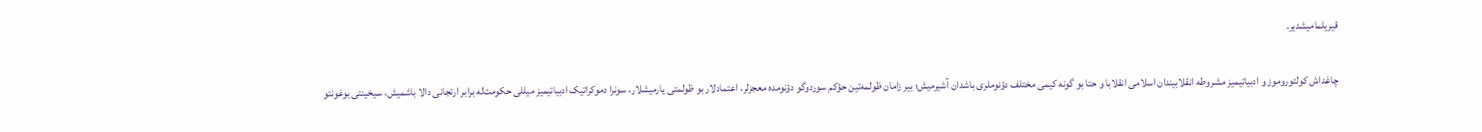قیریلمامیشدیر.

چاغداش کولتوروموز و ادبیاتیمیز مشروطه انقلابیندان اسلامی انقلابا و حتا بو گونه کیمی مختلف دؤنوملری باشدان آشیرمیش؛ بیر زامان ظولمه‌تین حؤکم سوردوگو دؤنومده معجزلر، اعتمادلار بو ظولمتی یارمیشلار، سونرا دموکراتیک ادبیاتیمیز میللی حکومت‌له برابر ارتجانی دالا باشمیش، سیخینتی بوغونتو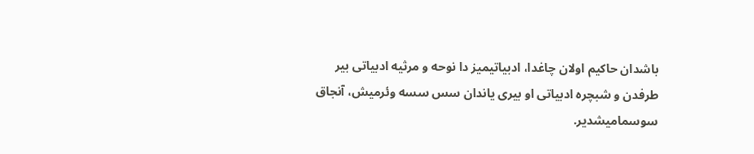باشدان حاکیم اولان چاغدا، ادبیاتیمیز دا نوحه و مرثیه ادبیاتی بیر طرفدن و شبچره ادبیاتی او بیری یاندان سس سسه وئرمیش، آنجاق سوسمامیشدیر.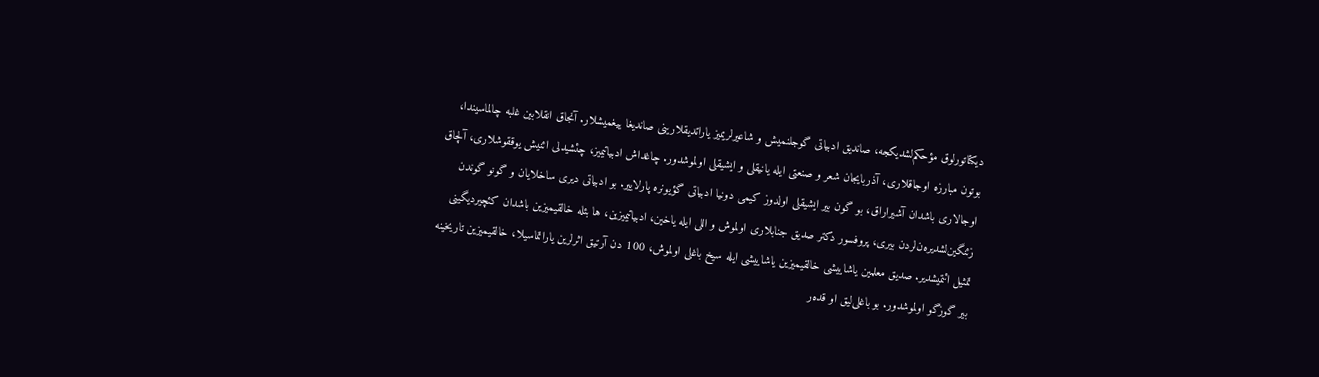دیکتاتورلوق مؤحکم‌لشدیکجه، صاندیق ادبیاتی گوجلنمیش و شاعیرلریمیز یاراتدیقلارینی صاندیغا ییغمیشلار. آنجاق انقلابین غلبه چالماسیندا، بوتون مبارزه اوجاقلاری، آذربایجان شعر و صنعتی ایله یانیقلی و ایشیقلی اولموشدور. چاغداش ادبیاتیمیز، چئشیدلی ائنیش یوققوشلاری، آلچاق اوجالاری باشدان آشیراراق، بو گون بیر ایشیقلی اولدوز کیمی دونیا ادبیاتی گؤیونره پارلاییر. بو ادبیاتی دیری ساخلایان و گونو گوندن زئنگین‌لشدیره‌ن‌لردن بیری، پروفسور دکتر صدیق جنابلاری اولموش و اللی ایله یاخین، ادبیاتیمیزین، ها بئله خالقیمیزین باشدان کئچیردیگینی تمثیل ائتمیشدیر. صدیق معلمین یاشاییشی خالقیمیزین یاشاییشی ایله سیخ باغلی اولموش، 100 دن آرتیق اثرلرین یاراتماسیلا، خالقیمیزین تاریخینه بیر گوزگو اولموشدور. بو باغلی‌لیق او قده‌ر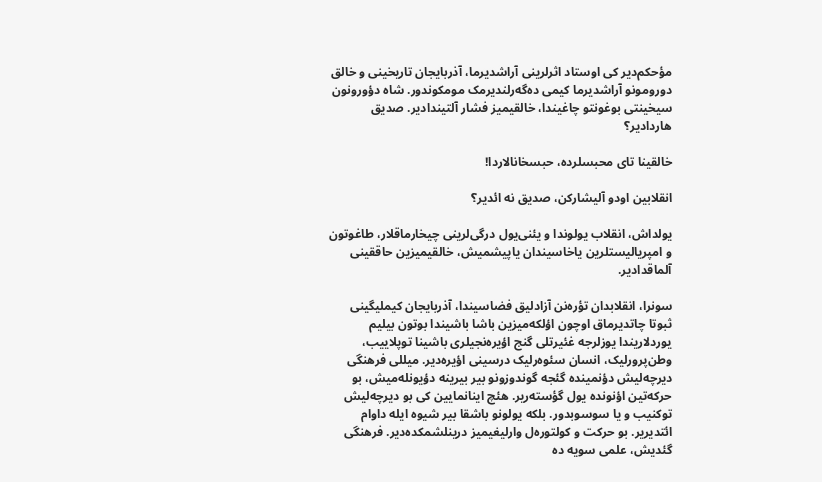مؤحکم‌دیر کی اوستاد اثرلرینی آراشدیرما، آذربایجان تاریخینی و خالق دورومونو آراشدیرما کیمی ده‌گه‌رلندیرمک مومکوندور. شاه دؤورونون سیخینتی بوغونتو چاغیندا، خالقیمیز فشار آلتیندادیر. صدیق هاردادیر؟

خالقینا تای محبسلرده، حبسخانالاردا!

انقلابین اودو آلیشارکن، صدیق نه ائدیر؟

یولداش، انقلاب یولوندا و یئنی‌یول درگی‌لرینی چیخارماقلار، طاغوتون و امپریالیستلرین یاخاسیندان یاپیشمیش، خالقیمیزین حاققینی آلماقدادیر.

سونرا، انقلابدان تؤره‌نن آزادلیق فضاسیندا، آذربایجان کیملیگینی ثبوتا چاتدیرماق اوچون اؤلکه‌میزین باشا باشیندا بوتون بیلیم یوردلاریندا یوزلرجه غئیرتلی گنج اؤیره‌نجیلری باشینا توپلاییب، وطن‌پرورلیک، انسان سئوه‌رلیک درسینی اؤیره‌دیر. میللی فرهنگی دیرچه‌لیش دؤنمینده گئجه گوندوزونو بیر بیرینه دؤیونله‌میش، بو حرکه‌تین اؤنونده یول گؤسته‌ریر. هئچ اینانمایین کی بو دیرچه‌لیش توکنیب و یا سوسوبدور. بلکه یولونو باشقا بیر شیوه ایله داوام ائتدیریر. بو حرکت و کولتوره‌ل وارلیغیمیز درینلشمکده‌دیر. فرهنگی گئدیش، علمی سویه ده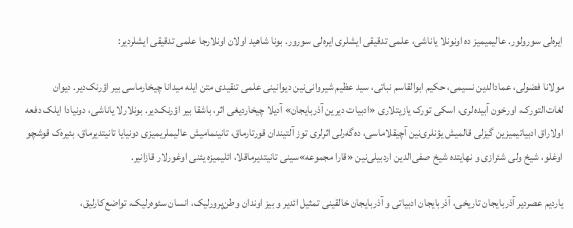ایره‌لی سورولور. عالیمیمیز ده اونونلا یاناشی، علمی تدقیقی ایشلری ایره‌لی سورور. بونا شاهید اولان اونلارجا علمی تدقیقی ایشلردیر:

مولانا فضولی، عمادالدین نسیمی، حکیم ابوالقاسم نباتی، سید عظیم شیروانی‌نین دیوانینی علمی تنقیدی متن ایله میدانا چیخارماسی بیر اؤرنک‌دیر. دیوان لغات‌التورک، اورخون آبیده‌لری، اسکی تورک یازیتلاری «ادبیات دیرین آذربایجان» آدیلا چیخاردیغی اثر، باشقا بیر اؤرنک‌دیر. بونلارلا یاناشی، دونیادا ایلک دفعه اولاراق ادبیاتیمیزین گیزلی قالمیش یؤنلری‌نین آچیقلاماسی، ده‌گه‌رلی اثرلری توز آلتیندان قورتارماق، تانینمامیش عالیملریمیزی دونیایا تانیتدیرماق، بئیره‌ک قوشچو اوغلو، شیخ ولی شئرازی و نهایتده شیخ صفی‌الدین اردبیلی‌نین «قارا مجموعه»سینی تانیتدیرماقلا، ائلیمیزه یئنی اوغورلار قازانیر.

یاردیم عصردیر آذربایجان تاریخی، آذربایجان ادبیاتی و آذربایجان خالقینی تمثیل ائدیر و بیز اوندان وطن‌پرورلیک، انسان سئوه‌رلیک، تواضع‌کارلیق،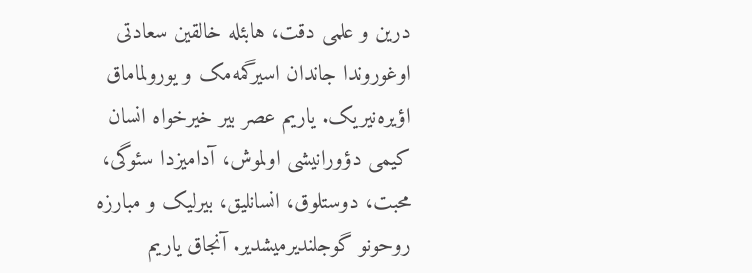درین و علمی دقت، هابئله خالقین سعادتی اوغوروندا جاندان اسیرگمه‌مک و یورولماماق اؤیره‌نیریک. یاریم عصر بیر خیرخواه انسان کیمی دؤورانیشی اولموش، آدامیزدا سئوگی، محبت، دوستلوق، انسانلیق، بیرلیک و مبارزه روحونو گوجلندیرمیشدیر. آنجاق یاریم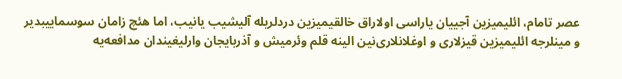عصر تامام، ائلیمیزین آجییان یاراسی اولاراق خالقیمیزین دردلریله آلیشیب یانیب، اما هئچ زامان سوسماییبدیر و مینلرجه ائلیمیزین قیزلاری و اوغلانلاری‌نین الینه قلم وئرمیش و آذربایجان وارلیغیندان مدافعه‌یه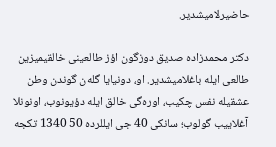حاضیرلامیشدیر.

دکتر محمدزاده صدیق دوزگون اؤز طالعینی خالقیمیزین طالعی ایله باغلامیشدیر. او، دونیایا گله‌ن گوندن وطن عشقیله نفس چکیب، اوره‌گی خالق ایله دؤیونوب، اونونلا آغلاییب گولوب؛ سانکی 40 جی ایللرده 50 1340 تکجه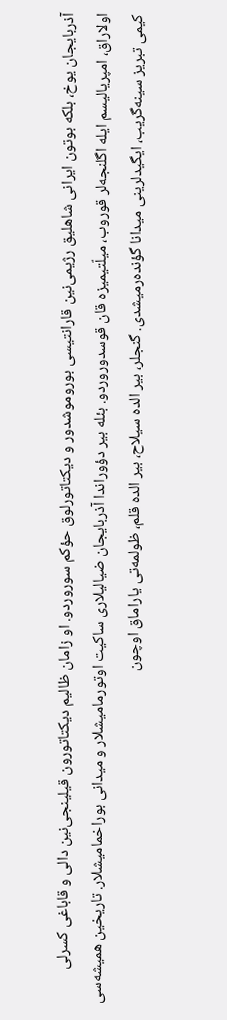آذربایجان یوخ، بلکه بوتون ایرانی شاهلیق رژیمی‌نین قارانتیسی بوروموشدور و دیکتاتورلوق حؤکم سوروردو. او زامان ظالیم دیکتاتورون قیلینجی‌نین دالی و قاباغی کسرلی اولاراق، امپریالیسم ایله اگلنجه‌لر قوروب، میلّتیمیزه قان قوسدوروردو. بئله بیر دؤوراندا آذربایجان ضیالیلاری ساکیت اوتورمامیشلار و میدانی بوراخمامیشلار. تاریخین همیشه‌سی کیمی تبریز سینه‌گریب، ایگیدلرینی میدانا گؤنده‌رمیشدی. گنجلر، بیر الده سیلاح، بیر الده قلم، ظولمه‌تی یاراماق اوچون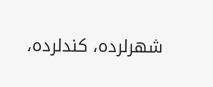شهرلرده، کندلرده،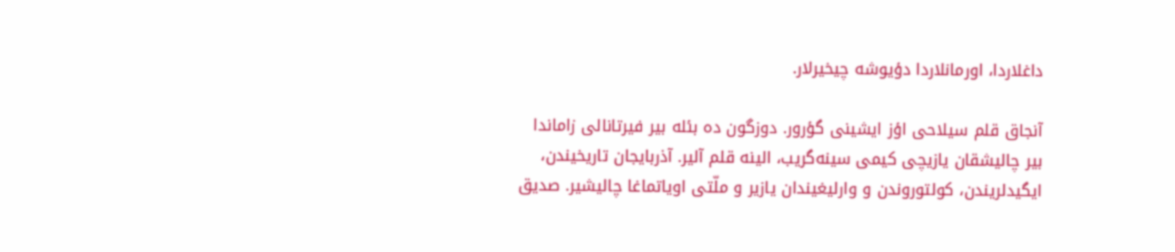داغلاردا، اورمانلاردا دؤیوشه چیخیرلار.

آنجاق قلم سیلاحی اؤز ایشینی گؤرور. دوزگون ده بئله بیر فیرتانالی زاماندا بیر چالیشقان یازیچی کیمی سینه‌گریب، الینه قلم آلیر. آذربایجان تاریخیندن، ایگیدلریندن، کولتوروندن و وارلیغیندان یازیر و ملّتی اویاتماغا چالیشیر. صدیق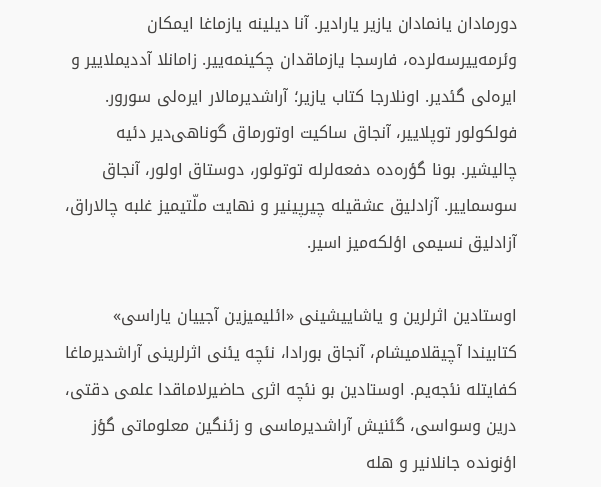دورمادان یانمادان یازیر یارادیر. آنا دیلینه یازماغا ایمکان وئرمه‌ییرسه‌لرده، فارسجا یازماقدان چکینمه‌ییر. زامانلا آددیملاییر و ایره‌لی گئدیر. اونلارجا کتاب یازیر؛ آراشدیرمالار ایره‌لی سورور. فولکولور توپلاییر، آنجاق ساکیت اوتورماق گوناهی‌دیر دئیه چالیشیر. بونا گؤره‌ده دفعه‌لرله توتولور، دوستاق اولور، آنجاق سوسماییر. آزادلیق عشقیله چیرپینیر و نهایت ملّتیمیز غلبه چالاراق، آزادلیق نسیمی اؤلکه‌میز اسیر.

اوستادین اثرلرین و یاشاییشینی «ائلیمیزین آجییان یاراسی» کتابیندا آچیقلامیشام، آنجاق بورادا، نئچه یئنی اثرلرینی آراشدیرماغا کفایتله نئجه‌یم. اوستادین بو نئچه اثری حاضیرلاماقدا علمی دقتی، درین وسواسی، گئنیش آراشدیرماسی و زئنگین معلوماتی گؤز اؤنونده جانلانیر و هله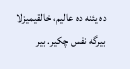ده یئنه ده عالیم، خالقیمیزلا بیرگه نفس چکیر. بیر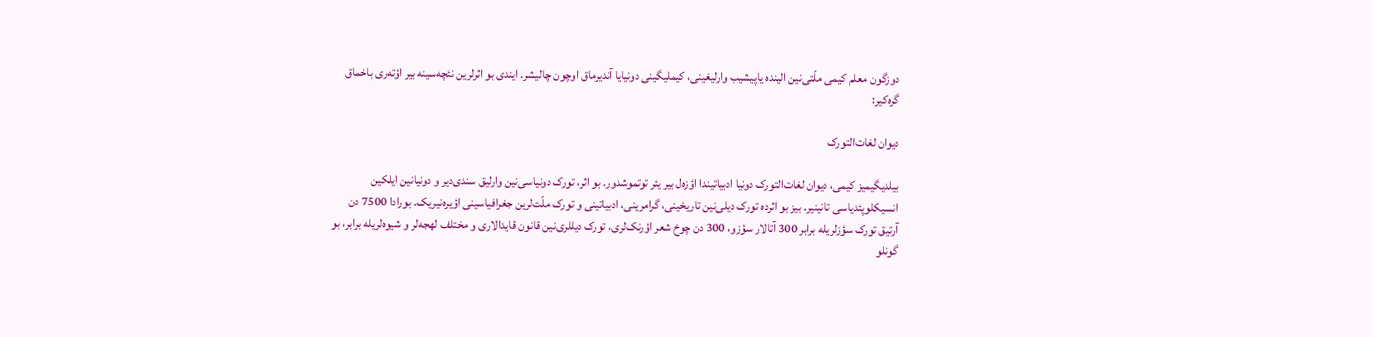دوزگون معلم کیمی ملّتی‌نین الینده یاپیشیب وارلیغینی، کیملیگینی دونیایا آندیرماق اوچون چالیشر. ایندی بو اثرلرین نئچه‌سینه بیر اؤته‌ری باخماق گره‌کیر:

دیوان لغات‌التورک

بیلدیگیمیز کیمی، دیوان لغات‌التورک دونیا ادبیاتیندا اؤزه‌ل بیر یئر توتموشدور. بو اثر، تورک دونیاسی‌نین وارلیق سندی‌دیر و دونیانین ایلکین انسیکلوپئدیاسی تانینیر. بیز بو اثرده تورک دیلی‌نین تاریخینی، گرامرینی، ادبیاتینی و تورک ملّت‌لرین جغرافیاسینی اؤیره‌نیریک. بورادا 7500 دن آرتیق تورک سؤزلریله برابر 300 آتالار سؤزو، 300 دن چوخ شعر اؤرنک‌لری، تورک دیللری‌نین قانون قایدالاری و مختلف لهجه‌لر و شیوه‌لریله برابر، بو گونلو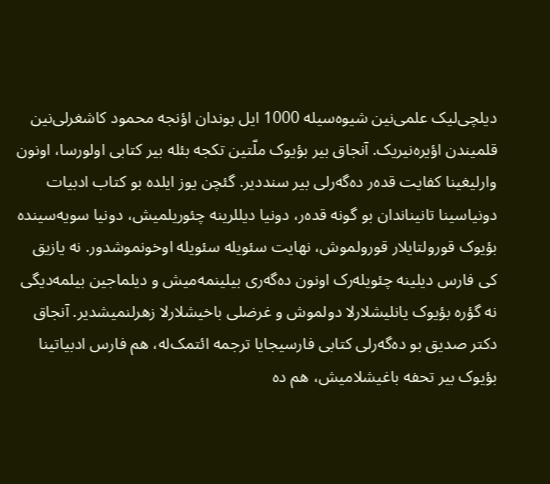دیلچی‌لیک علمی‌نین شیوه‌سیله 1000 ایل بوندان اؤنجه محمود کاشغرلی‌نین قلمیندن اؤیره‌نیریک. آنجاق بیر بؤیوک ملّتین تکجه بئله بیر کتابی اولورسا، اونون وارلیغینا کفایت قده‌ر ده‌گه‌رلی بیر سنددیر. گئچن یوز ایلده بو کتاب ادبیات دونیاسینا تانیناندان بو گونه قده‌ر، دونیا دیللرینه چئوریلمیش، دونیا سویه‌سینده بؤیوک قورولتایلار قورولموش، نهایت سئویله سئویله اوخونموشدور. نه یازیق کی فارس دیلینه چئویله‌رک اونون ده‌گه‌ری بیلینمه‌میش و دیلماجین بیلمه‌دیگی نه گؤره بؤیوک یانلیشلارلا دولموش و غرضلی باخیشلارلا زهرلنمیشدیر. آنجاق دکتر صدیق بو ده‌گه‌رلی کتابی فارسیجایا ترجمه ائتمک‌له، هم فارس ادبیاتینا بؤیوک بیر تحفه باغیشلامیش، هم ده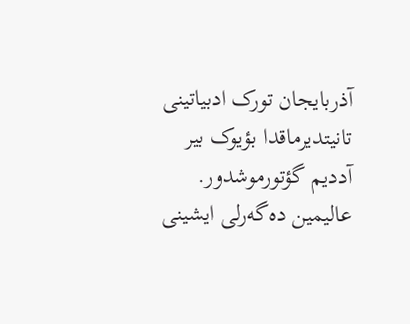آذربایجان تورک ادبیاتینی تانیتدیرماقدا بؤیوک بیر آددیم گؤتورموشدور. عالیمین ده‌گه‌رلی ایشینی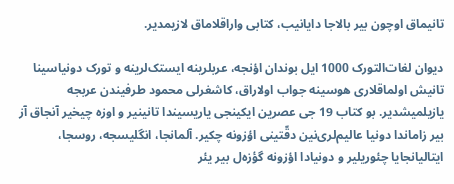تانیماق اوچون بیر بالاجا دایانیب، کتابی واراقلاماق لازیمدیر.

دیوان لغات‌التورک 1000 ایل بوندان اؤنجه، عربلرینه ایستک‌لرینه و تورک دونیاسینا تانیش اولماقلاری هوسینه جواب اولاراق، کاشغرلی محمود طرفیندن عربجه یازیلمیشدیر. بو کتاب 19 جی عصرین ایکینجی یاریسیندا تانینیر و اوزه چیخیر آنجاق آز بیر زاماندا دونیا عالیم‌لری‌نین دقّتینی اؤزونه چکیر. آلمانجا، انگلیسجه، روسجا، ایتالیانجایا چئوریلیر و دونیادا اؤزونه گؤزه‌ل بیر یئر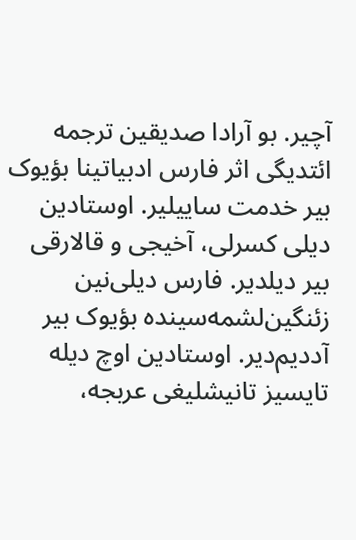آچیر. بو آرادا صدیقین ترجمه ائتدیگی اثر فارس ادبیاتینا بؤیوک بیر خدمت ساییلیر. اوستادین دیلی کسرلی، آخیجی و قالارقی بیر دیلدیر. فارس دیلی‌نین زئنگین‌لشمه‌سینده بؤیوک بیر آددیم‌دیر. اوستادین اوچ دیله تایسیز تانیشلیغی عربجه،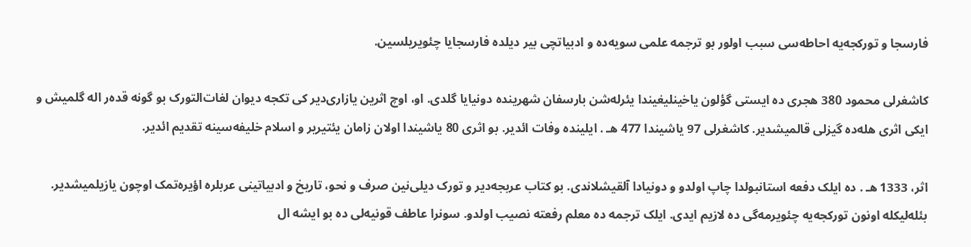فارسجا و تورکجه‌یه احاطه‌سی سبب اولور بو ترجمه علمی سویه‌ده و ادبیاتچی بیر دیلده فارسجایا چئویریلسین.

کاشغرلی محمود 380 هجری ده ایستی گؤلون یاخینلیغیندا یئرله‌شن بارسفان شهرینده دونیایا گلدی. او، اوچ اثرین یازاری‌دیر کی تکجه دیوان لغات‌التورک بو گونه قده‌ر اله گلمیش و ایکی اثری هله‌ده گیزلی قالمیشدیر. کاشغرلی 97 یاشیندا 477 هـ . ایلینده وفات ائدیر. بو اثری 80 یاشیندا اولان زامان یئتیریر و اسلام خلیفه‌سینه تقدیم ائدیر.

اثر، 1333 هـ . ده ایلک دفعه استانبولدا چاپ اولدو و دونیادا آلقیشلاندی. بو کتاب عربجه‌دیر و تورک دیلی‌نین صرف و نحو، تاریخ و ادبیاتینی عربلره اؤیره‌تمک اوچون یازیلمیشدیر. بئله‌لیکله اونون تورکجه‌یه چئویرمه‌گی ده لازیم ایدی. ایلک ترجمه ده معلم رفعته نصیب اولدو. سونرا عاطف قونیه‌لی ده بو ایشه ال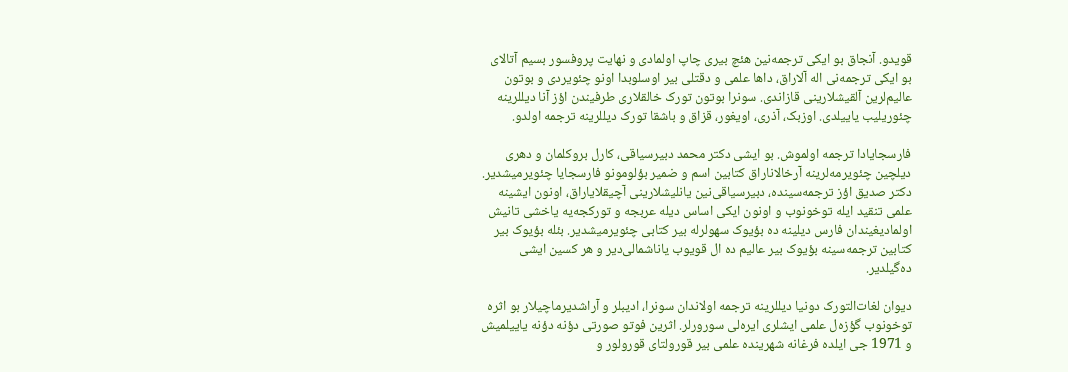قویدو. آنجاق بو ایکی ترجمه‌نین هئچ بیری چاپ اولمادی و نهایت پروفسور بسیم آتالای بو ایکی ترجمه‌نی اله آلاراق، داها علمی و دقتلی بیر اوسلوبدا اونو چئویردی و بوتون عالیم‌لرین آلقیشلارینی قازاندی. سونرا بوتون تورک خالقلاری طرفیندن اؤز آنا دیللرینه چئوریلیب یاییلدی. اوزبک، آذری، اویغور، قزاق و باشقا تورک دیللرینه ترجمه اولدو.

فارسجایادا ترجمه اولموش. بو ایشی دکتر محمد دبیرسیاقی، کارل بروکلمان و دهری دیلچین چئویرمه‌لرینه آرخالاناراق کتابین اسم و ضمیر بؤلومونو فارسجایا چئویرمیشدیر. دکتر صدیق اؤز ترجمه‌سینده، دبیرسیاقی‌نین یانلیشلارینی آچیقلایاراق، اونون ایشینه علمی تنقید ایله توخونوب و اونون ایکی اساس دیله عربجه و تورکجه‌یه یاخشی تانیش اولمادیغیندان فارس دیلینه ده بؤیوک سهولرله بیر کتابی چئویرمیشدیر. بئله بؤیوک بیر کتابین ترجمه‌سینه بؤیوک بیر عالیم ده ال قویوب یاناشمالی‌دیر و هر کسین ایشی ده‌گیلدیر.

دیوان لغات‌التورک دونیا دیللرینه ترجمه اولاندان سونرا، ادیبلر و آراشدیرماچیلار بو اثره توخونوب گؤزه‌ل علمی ایشلری ایره‌لی سورورلر. اثرین فوتو صورتی دؤنه دؤنه یاییلمیش و 1971 جی ایلده فرغانه شهرینده علمی بیر قورولتای قورولور و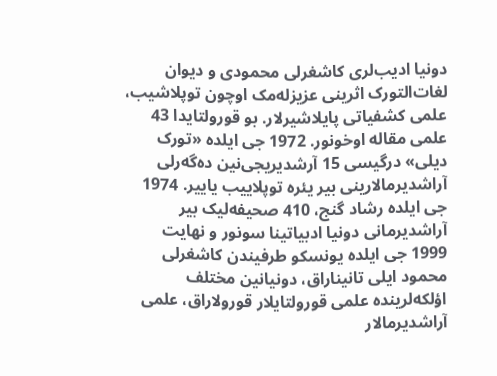دونیا ادیب‌لری کاشغرلی محمودی و دیوان لغات‌التورک اثرینی عزیزله‌مک اوچون توپلاشیب، علمی کشفیاتی پایلاشیرلار. بو قورولتایدا 43 علمی مقاله اوخونور. 1972 جی ایلده «تورک دیلی» درگیسی 15 آرشدیریجی‌نین ده‌گه‌رلی آراشدیرمالارینی بیر یئره توپلاییب یاییر. 1974 جی ایلده رشاد گنج، 410 صحیفه‌لیک بیر آراشدیرمانی دونیا ادبیاتینا سونور و نهایت 1999 جی ایلده یونسکو طرفیندن کاشغرلی محمود ایلی تانیناراق، دونیانین مختلف اؤلکه‌لرینده علمی قورولتایلار قورولاراق، علمی آراشدیرمالار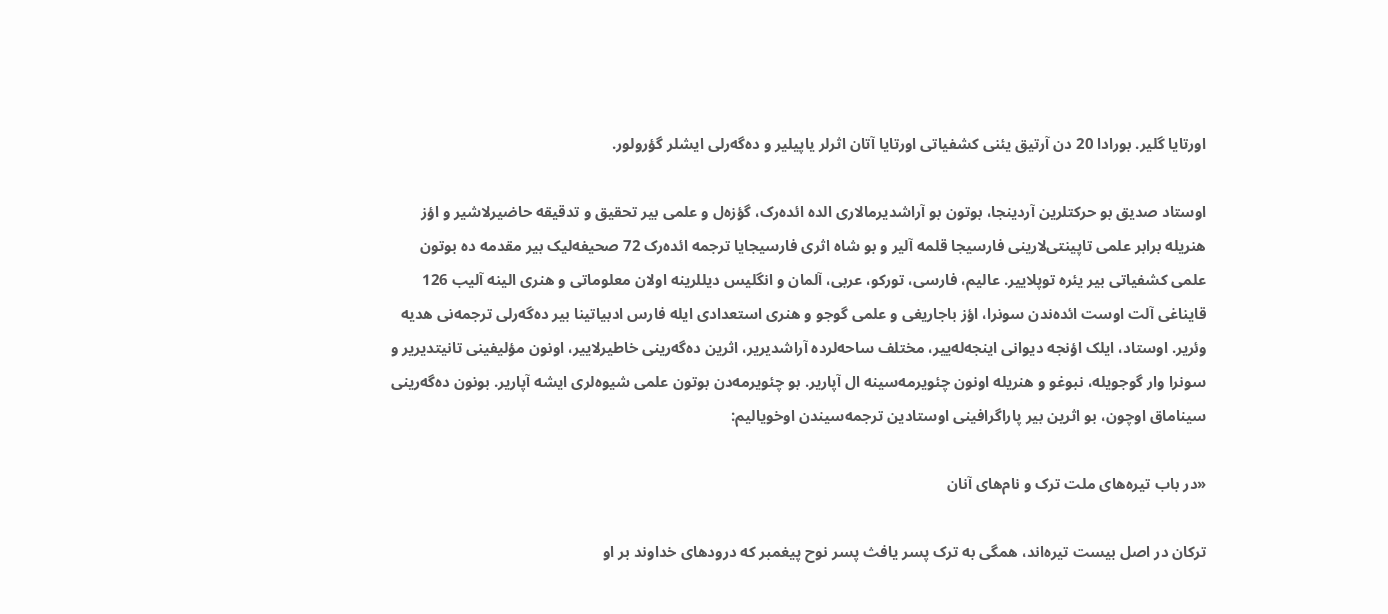اورتایا گلیر. بورادا 20 دن آرتیق یئنی کشفیاتی اورتایا آتان اثرلر یاپیلیر و ده‌گه‌رلی ایشلر گؤرولور.

اوستاد صدیق بو حرکتلرین آردینجا، بوتون بو آراشدیرمالاری الده ائده‌رک، گؤزه‌ل و علمی بیر تحقیق و تدقیقه حاضیرلاشیر و اؤز هنریله برابر علمی تاپینتی‌لارینی فارسیجا قلمه آلیر و بو شاه اثری فارسیجایا ترجمه ائده‌رک 72 صحیفه‌لیک بیر مقدمه ده بوتون علمی کشفیاتی بیر یئره توپلاییر. عالیم، فارسی، تورکو، عربی، آلمان و انگلیس دیللرینه اولان معلوماتی و هنری الینه آلیب 126 قایناغی آلت اوست ائده‌ندن سونرا، اؤز باجاریغی و علمی گوجو و هنری استعدادی ایله فارس ادبیاتینا بیر ده‌گه‌رلی ترجمه‌نی هدیه وئریر. اوستاد، ایلک اؤنجه دیوانی اینجه‌له‌ییر، مختلف ساحه‌لرده آراشدیریر، اثرین ده‌‌گه‌رینی خاطیرلاییر، اونون مؤلیفینی تانیتدیریر و سونرا وار گوجویله، نبوغو و هنریله اونون چئویرمه‌سینه ال آپاریر. بو چئویرمه‌دن بوتون علمی شیوه‌لری ایشه آپاریر. بونون ده‌گه‌رینی سیناماق اوچون، بو اثرین بیر پاراگرافینی اوستادین ترجمه‌سیندن اوخویالیم:

«در باب تیره‌های ملت ترک و نام‌های آنان

ترکان در اصل بیست تیره‌اند، همگی به ترک پسر یافث پسر نوح پیغمبر که درودهای خداوند بر او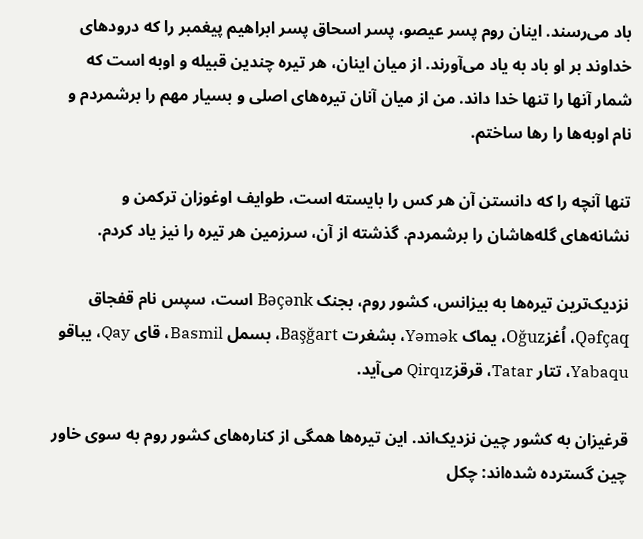باد می‌رسند. اینان روم پسر عیصو، پسر اسحاق پسر ابراهیم پیغمبر را که درودهای خداوند بر او باد به یاد می‌آورند. از میان اینان، هر تیره چندین قبیله و اوبه است که شمار آنها را تنها خدا داند. من از میان آنان تیره‌های اصلی و بسیار مهم را برشمردم و نام اوبه‌ها را رها ساختم.

تنها آنچه را که دانستن آن هر کس را بایسته است، طوایف اوغوزان ترکمن و نشانه‌های گله‌هاشان را برشمردم. گذشته از آن، سرزمین هر تیره را نیز یاد کردم.

نزدیک‌ترین تیره‌ها به بیزانس، کشور روم، بجنک Bəçənk است، سپس نام قفجاق Qəfçaq، اُغزOğuz، یماک Yəmək، بشغرت Başğart، بسمل Basmil، قای Qay، یباقو Yabaqu، تتار Tatar، قرقزQirqız می‌آید.

قرغیزان به کشور چین نزدیک‌اند. این تیره‌ها همگی از کناره‌های کشور روم به سوی خاور چین گسترده شده‌اند: چکل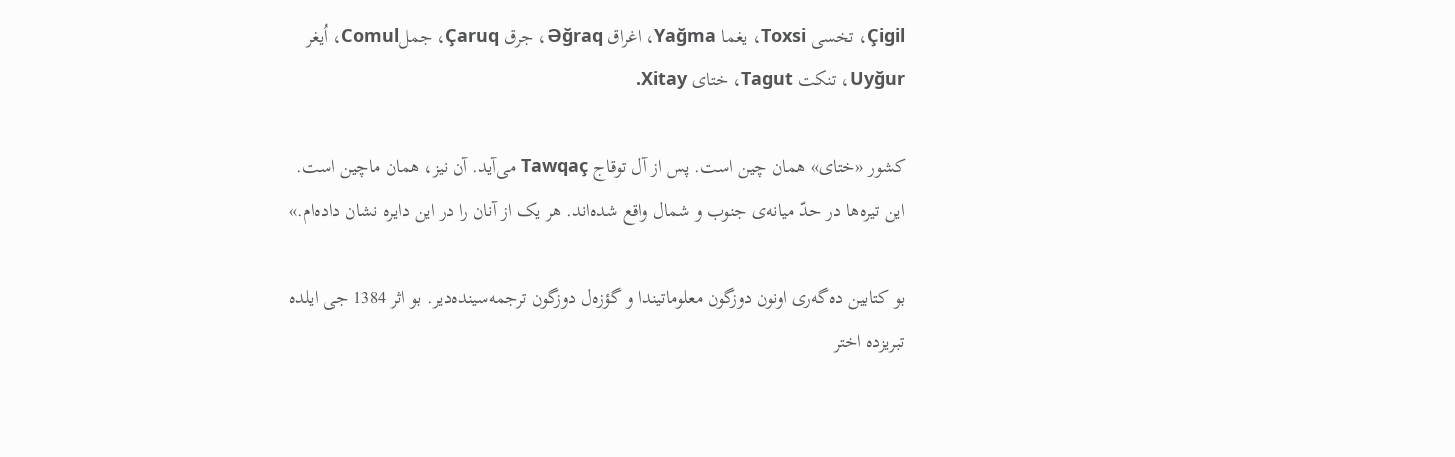Çigil، تخسی Toxsi، یغما Yağma، اغراق Əğraq، جرق Çaruq، جملComul، اُیغر Uyğur، تنکت Tagut، ختای Xitay.

کشور «ختای» همان چین است. پس از آل توقاج Tawqaç می‌آید. آن نیز، همان ماچین است. این تیره‌ها در حدّ میانه‌ی جنوب و شمال واقع شده‌اند. هر یک از آنان را در این دایره نشان داده‌ام.»

بو کتابین ده‌گه‌ری اونون دوزگون معلوماتیندا و گؤزه‌ل دوزگون ترجمه‌سینده‌دیر. بو اثر 1384 جی ایلده تبریزده اختر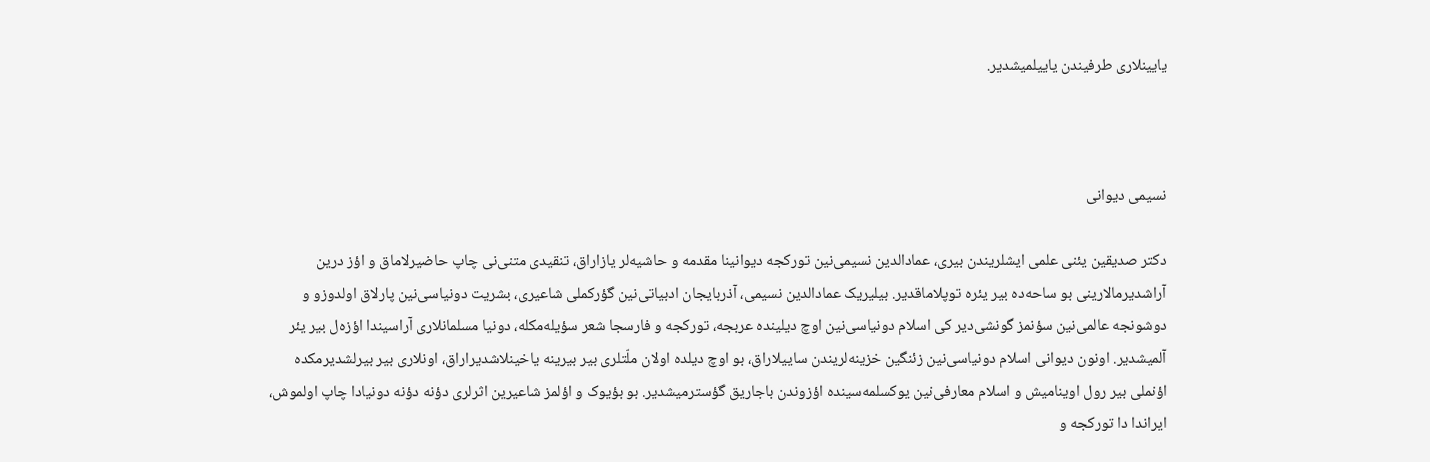یایینلاری طرفیندن یاییلمیشدیر.



نسیمی دیوانی

دکتر صدیقین یئنی علمی ایشلریندن بیری، عمادالدین نسیمی‌نین تورکجه دیوانینا مقدمه و حاشیه‌لر یازاراق، تنقیدی متنی‌نی چاپ حاضیرلاماق و اؤز درین آراشدیرمالارینی بو ساحه‌ده بیر یئره توپلاماقدیر. بیلیریک عمادالدین نسیمی، آذربایجان ادبیاتی‌نین گؤرکملی شاعیری، بشریت دونیاسی‌نین پارلاق اولدوزو و دوشونجه عالمی‌نین سؤنمز گونشی‌دیر کی اسلام دونیاسی‌نین اوچ دیلینده عربجه، تورکجه و فارسجا شعر سؤیله‌مکله، دونیا مسلمانلاری آراسیندا اؤزه‌ل بیر یئر آلمیشدیر. اونون دیوانی اسلام دونیاسی‌نین زئنگین خزینه‌لریندن ساییلاراق، بو اوچ دیلده اولان ملّتلری بیر بیرینه یاخینلاشدیراراق، اونلاری بیر بیرلشدیرمکده اؤنملی بیر رول اوینامیش و اسلام معارفی‌نین یوکسلمه‌سینده اؤزوندن باجاریق گؤسترمیشدیر. بو بؤیوک و اؤلمز شاعیرین اثرلری دؤنه دؤنه دونیادا چاپ اولموش، ایراندا دا تورکجه و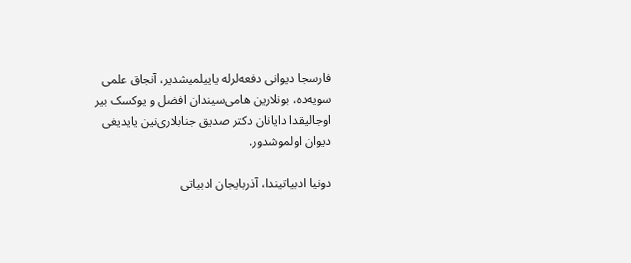فارسجا دیوانی دفعه‌لرله یاییلمیشدیر، آنجاق علمی سویه‌ده، بونلارین هامی‌سیندان افضل و یوکسک بیر اوجالیقدا دایانان دکتر صدیق جنابلاری‌نین یایدیغی دیوان اولموشدور.

دونیا ادبیاتیندا، آذربایجان ادبیاتی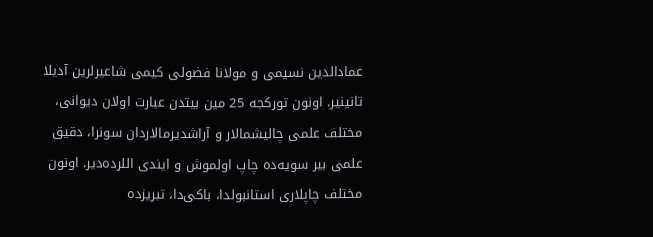عمادالدین نسیمی و مولانا فضولی کیمی شاعیرلرین آدیلا تانینیر. اونون تورکجه 25 مین بیتدن عبارت اولان دیوانی، مختلف علمی چالیشمالار و آراشدیرمالاردان سونرا، دقیق علمی بیر سویه‌ده چاپ اولموش و ایندی اللرده‌دیر. اونون مختلف چاپلاری استانبولدا، باکی‌دا، تبریزده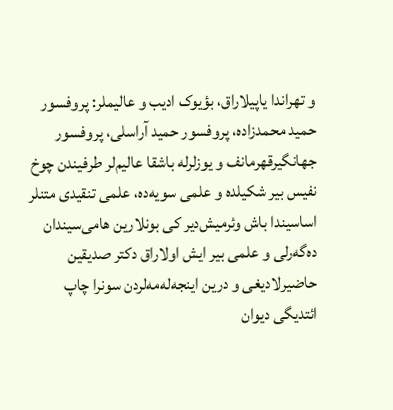و تهراندا یاپیلاراق، بؤیوک ادیب و عالیملر: پروفسور حمید محمدزاده، پروفسور حمید آراسلی، پروفسور جهانگیرقهرمانف و یوزلرله باشقا عالیم‌لر طرفیندن چوخ نفیس بیر شکیلده و علمی سویه‌ده، علمی تنقیدی متنلر اساسیندا باش وئرمیش‌دیر کی بونلارین هامی‌سیندان ده‌گه‌رلی و علمی بیر ایش اولاراق دکتر صدیقین حاضیرلادیغی و درین اینجه‌له‌مه‌لردن سونرا چاپ ائتدیگی دیوان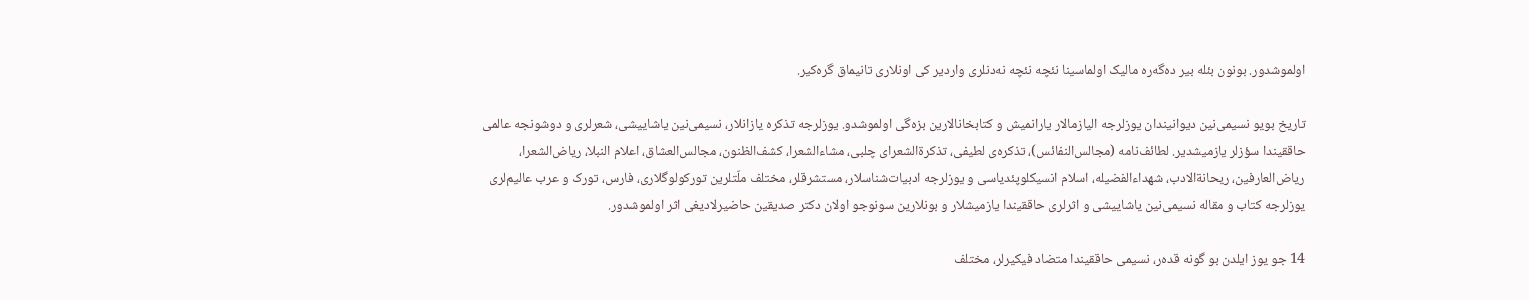اولموشدور. بونون بئله بیر ده‌گه‌ره مالیک اولماسینا نئچه نئچه نه‌دنلری واردیر کی اونلاری تانیماق گره‌کیر.

تاریخ بویو نسیمی‌نین دیوانیندان یوزلرجه الیازمالار یارانمیش و کتابخانالارین بزه‌گی اولموشدو. یوزلرجه تذکره یازانلار، نسیمی‌نین یاشاییشی، شعرلری و دوشونجه عالمی حاققیندا سؤزلر یازمیشدیر. لطائف‌نامه (مجالس‌النفائس)، تذکره‌ی لطیفی، تذکرة‌الشعرای چلبی، مشاءالشعرا، کشف‌الظنون، مجالس‌العشاق، اعلام النبلا، ریاض‌الشعرا، ریاض‌العارفین، ریحانة‌الادب، شهداء‌الفضیله، اسلام انسیکلوپئدیاسی و یوزلرجه ادبیات‌شناسلار، مستشرقلر، مختلف ملّتلرین تورکولوگلاری، فارس، تورک و عرب عالیم‌لری یوزلرجه کتاب و مقاله نسیمی‌نین یاشاییشی و اثرلری حاققیندا یازمیشلار و بونلارین سونوجو اولان دکتر صدیقین حاضیرلادیغی اثر اولموشدور.

14 جو یوز ایلدن بو گونه قده‌ر، نسیمی حاققیندا متضاد فیکیرلر، مختلف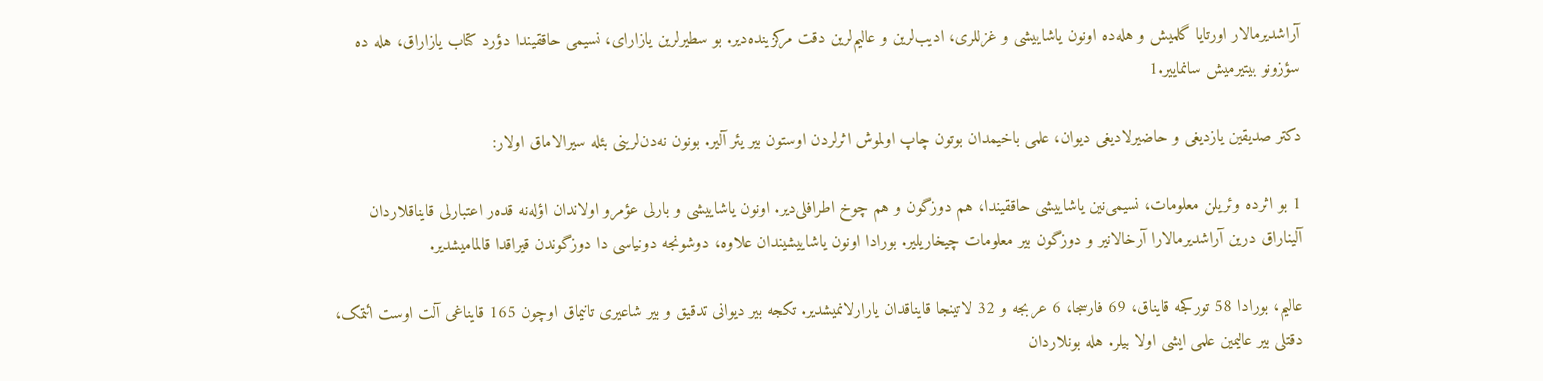آراشدیرمالار اورتایا گلمیش و هله‌ده اونون یاشاییشی و غزللری، ادیب‌لرین و عالیم‌لرین دقت مرکزینده‌دیر. بو سطیرلرین یازارای، نسیمی حاققیندا دؤرد کتاب یازاراق، هله ده سؤزونو بیتیرمیش سانماییر.1

دکتر صدیقین یازدیغی و حاضیرلادیغی دیوان، علمی باخیمدان بوتون چاپ اولموش اثرلردن اوستون بیر یئر آلیر. بونون نه‌دن‌لرینی بئله سیرالاماق اولار:

1 بو اثرده وئریلن معلومات، نسیمی‌نین یاشاییشی حاققیندا، هم دوزگون و هم چوخ اطرافلی‌دیر. اونون یاشاییشی و بارلی عؤمرو اولاندان اؤله‌نه قده‌ر اعتبارلی قایناقلاردان آلیناراق درین آراشدیرمالارا آرخالانیر و دوزگون بیر معلومات چیخاریلیر. بورادا اونون یاشاییشیندان علاوه، دوشونجه دونیاسی دا دوزگوندن قیراقدا قالمامیشدیر.

عالیم، بورادا 58 تورکجه قایناق، 69 فارسجا، 6 عربجه و 32 لاتینجا قایناقدان یارارلانمیشدیر. تکجه بیر دیوانی تدقیق و بیر شاعیری تانیماق اوچون 165 قایناغی آلت اوست ائتمک، دقتلی بیر عالیمین علمی ایشی اولا بیلر. هله بونلاردان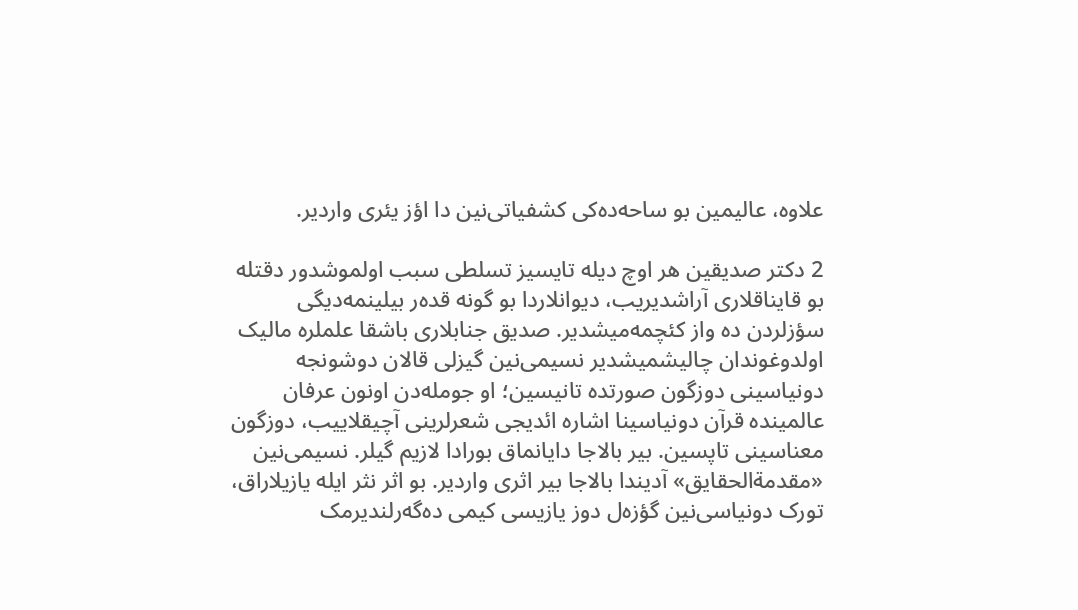علاوه، عالیمین بو ساحه‌ده‌کی کشفیاتی‌نین دا اؤز یئری واردیر.

2 دکتر صدیقین هر اوچ دیله تایسیز تسلطی سبب اولموشدور دقتله بو قایناقلاری آراشدیریب، دیوانلاردا بو گونه قده‌ر بیلینمه‌دیگی سؤزلردن ده واز کئچمه‌میشدیر. صدیق جنابلاری باشقا علملره مالیک اولدوغوندان چالیشمیشدیر نسیمی‌نین گیزلی قالان دوشونجه دونیاسینی دوزگون صورتده تانیسین؛ او جومله‌دن اونون عرفان عالمینده قرآن دونیاسینا اشاره ائدیجی شعرلرینی آچیقلاییب، دوزگون معناسینی تاپسین. بیر بالاجا دایانماق بورادا لازیم گیلر. نسیمی‌نین «مقدمة‌الحقایق» آدیندا بالاجا بیر اثری واردیر. بو اثر نثر ایله یازیلاراق، تورک دونیاسی‌نین گؤزه‌ل دوز یازیسی کیمی ده‌گه‌رلندیرمک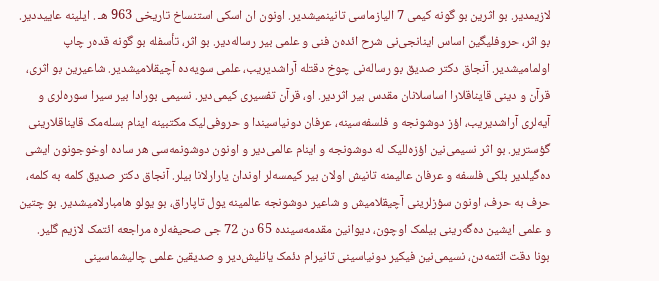لازیمدیر. بو اثرین بو گونه کیمی 7 الیازماسی تانینمیشدیر. اونون ان اسکی استنساخ تاریخی 963 هـ . ایلینه عاییددیر. بو اثر، حروفلیگین اساس اینانجی‌نی شرح ائده‌ن فنی و علمی بیر رساله‌دیر. بو اثر، تأسفله بو گونه قده‌ر چاپ اولمامیشدیر. آنجاق دکتر صدیق بو رساله‌نی چوخ دقتله آراشدیریب، علمی سویه‌ده آچیقلامیشدیر. شاعیرین بو اثری، قرآن و دینی قایناقلارا اساسلانان مقدس بیر اثردیر. او، قرآن تفسیری کیمی‌دیر. نسیمی بورادا بیر سیرا سوره‌لری و آیه‌لری آراشدیریب، اؤز دوشونجه و فلسفه‌سینه، عرفان دونیاسیندا و حروفی‌لیک مکتبینه اینام بسله‌مک قایناقلارینی گؤستریر. بو اثر نسیمی‌نین اؤزه‌للیک له دوشونجه و اینام عالمی‌دیر و اونون دوشونمه‌سی هر ساده اوخوجونون ایشی ده‌گیلدیر بلکی فلسفه و عرفان عالیمنه تانیش اولان بیر کیمسه‌لر اوندان یارارلانا بیلر. آنجاق دکتر صدیق کلمه به کلمه، حرف به حرف، اونون سؤزلرینی آچیقلامیش و شاعیر دوشونجه عالمینه یول تاپاراق، بو یولو هامبارلامیشدیر. بو چتین و علمی ایشین ده‌‌گه‌رینی بیلمک اوچون، دیوانین مقدمه‌سینده 65 دن 72 جی صحیفه‌لره مراجعه ائتمک لازیم گلیر. بونا دقت ائتمه‌دن، نسیمی‌نین فیکیر دونیاسینی تانیرام دئمک یانلیش‌دیر و صدیقین علمی چالیشماسینی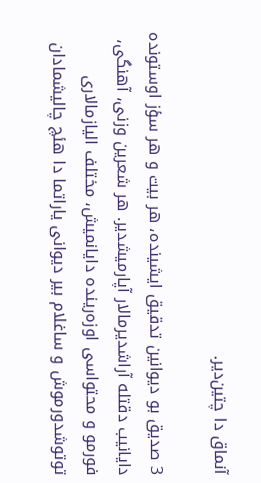آنماق دا چتین‌دیر.

3 صدیق بو دیوانین تدقیق ایشینده، هر بیت و هر سؤز اوستونده دایانیب دقتله آراشدیرمالار آپارمیشدیر. هر شعرین وزنی، آهنگی، فورمو و محتواسی اوزه‌رینده دایانمیش، مختلف الیازمالاری توتوشدورموش و ساغلام بیر دیوانی یاراتما دا هئچ چالیشمادان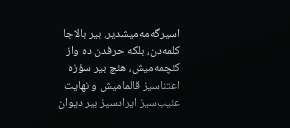اسیرگه‌مه‌میشدیر. بیر بالاجا کلمه‌دن، بلکه حرفدن ده واز کئچمه‌میش، هئچ بیر سؤزه اعتناسیز قالمامیش و نهایت عئیب‌سیز ایرادسیز بیر دیوان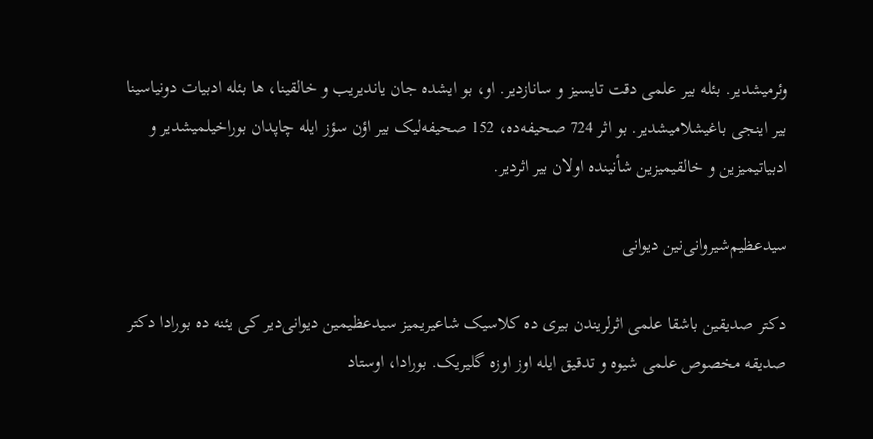وئرمیشدیر. بئله بیر علمی دقت تایسیز و سانازدیر. او، بو ایشده جان یاندیریب و خالقینا، ها بئله ادبیات دونیاسینا بیر اینجی باغیشلامیشدیر. بو اثر 724 صحیفه‌ده، 152 صحیفه‌لیک بیر اؤن سؤز ایله چاپدان بوراخیلمیشدیر و ادبیاتیمیزین و خالقیمیزین شأنینده اولان بیر اثردیر.

سیدعظیم‌شیروانی‌نین دیوانی

دکتر صدیقین باشقا علمی اثرلریندن بیری ده کلاسیک شاعیریمیز سیدعظیمین دیوانی‌دیر کی یئنه ده بورادا دکتر صدیقه مخصوص علمی شیوه و تدقیق ایله اوز اوزه گلیریک. بورادا، اوستاد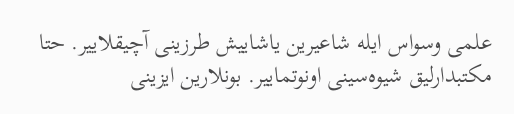علمی وسواس ایله شاعیرین یاشاییش طرزینی آچیقلاییر. حتا مکتبدارلیق شیوه‌سینی اونوتماییر. بونلارین ایزینی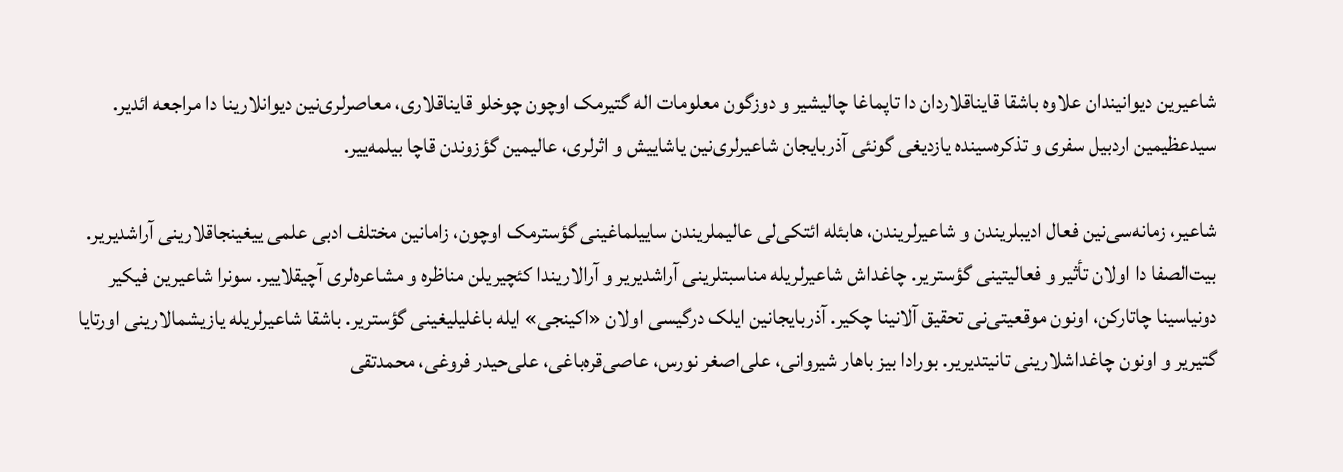شاعیرین دیوانیندان علاوه باشقا قایناقلاردان دا تاپماغا چالیشیر و دوزگون معلومات اله گتیرمک اوچون چوخلو قایناقلاری، معاصرلری‌نین دیوانلارینا دا مراجعه ائدیر. سیدعظیمین اردبیل سفری و تذکره‌سینده یازدیغی گونئی آذربایجان شاعیرلری‌نین یاشاییش و اثرلری، عالیمین گؤزوندن قاچا بیلمه‌ییر.

شاعیر، زمانه‌سی‌نین فعال ادیبلریندن و شاعیرلریندن، هابئله ائتکی‌لی عالیملریندن ساییلماغینی گؤسترمک اوچون، زامانین مختلف ادبی علمی ییغینجاقلارینی آراشدیریر. بیت‌الصفا دا اولان تأثیر و فعالیتینی گؤستریر. چاغداش شاعیرلریله مناسبتلرینی آراشدیریر و آرالاریندا کئچیریلن مناظره و مشاعره‌لری آچیقلاییر. سونرا شاعیرین فیکیر دونیاسینا چاتارکن، اونون موقعیتی‌نی تحقیق آلانینا چکیر. آذربایجانین ایلک درگیسی اولان «اکینجی» ایله باغلیلیغینی گؤستریر. باشقا شاعیرلریله یازیشمالارینی اورتایا گتیریر و اونون چاغداشلارینی تانیتدیریر. بورادا بیز باهار شیروانی، علی‌اصغر نورس، عاصی‌قره‌باغی، علی‌حیدر فروغی، محمدتقی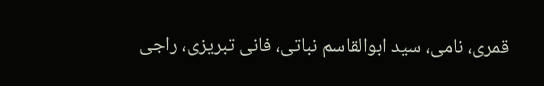قمری، نامی، سید ابوالقاسم نباتی، فانی تبریزی، راجی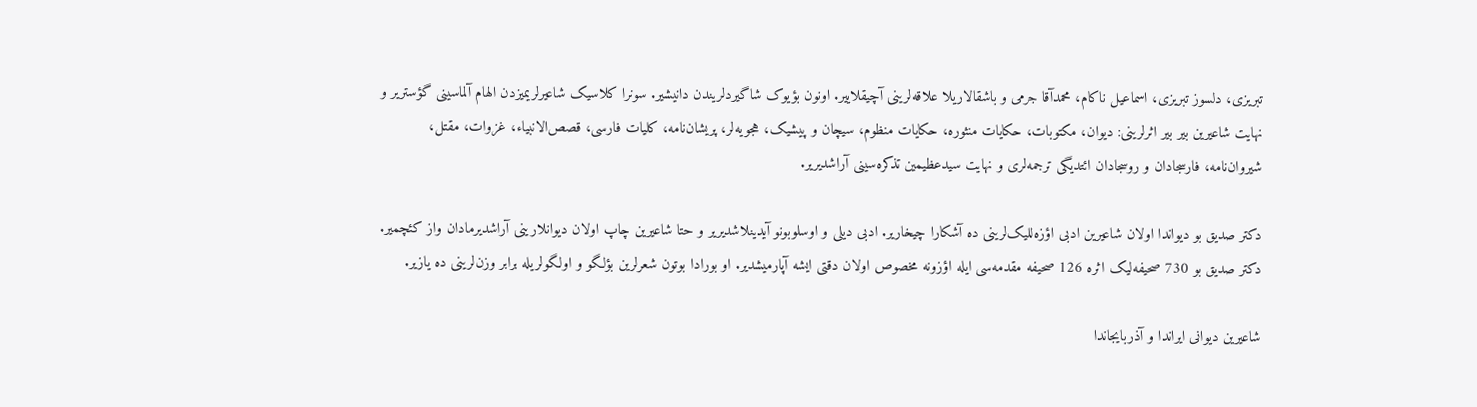تبریزی، دلسوز تبریزی، اسماعیل ناکام، محمدآقا جرمی و باشقالاریلا علاقه‌لرینی آچیقلاییر. اونون بؤیوک شاگیردلریندن دانیشیر. سونرا کلاسیک شاعیرلریمیزدن الهام آلماسینی گؤستریر و نهایت شاعیرین بیر بیر اثرلرینی: دیوان، مکتوبات، حکایات منثوره، حکایات منظوم، سیچان و پیشیک، هجویه‌لر، پریشان‌نامه، کلیات فارسی، قصص‌الانبیاء، غزوات، مقتل، شیروان‌نامه، فارسجادان و روسجادان ائتدیگی ترجمه‌لری و نهایت سیدعظیمین تذکره‌سینی آراشدیریر.

دکتر صدیق بو دیواندا اولان شاعیرین ادبی اؤزه‌للیک‌لرینی ده آشکارا چیخاریر. ادبی دیلی و اوسلوبونو آیدینلاشدیریر و حتا شاعیرین چاپ اولان دیوانلارینی آراشدیرمادان واز کئچمیر. دکتر صدیق بو 730 صحیفه‌لیک اثره 126 صحیفه مقدمه‌سی ایله اؤزونه مخصوص اولان دقتی ایشه آپارمیشدیر. او بورادا بوتون شعرلرین بؤلگو و اولگولریله برابر وزن‌لرینی ده یازیر.

شاعیرین دیوانی ایراندا و آذربایجاندا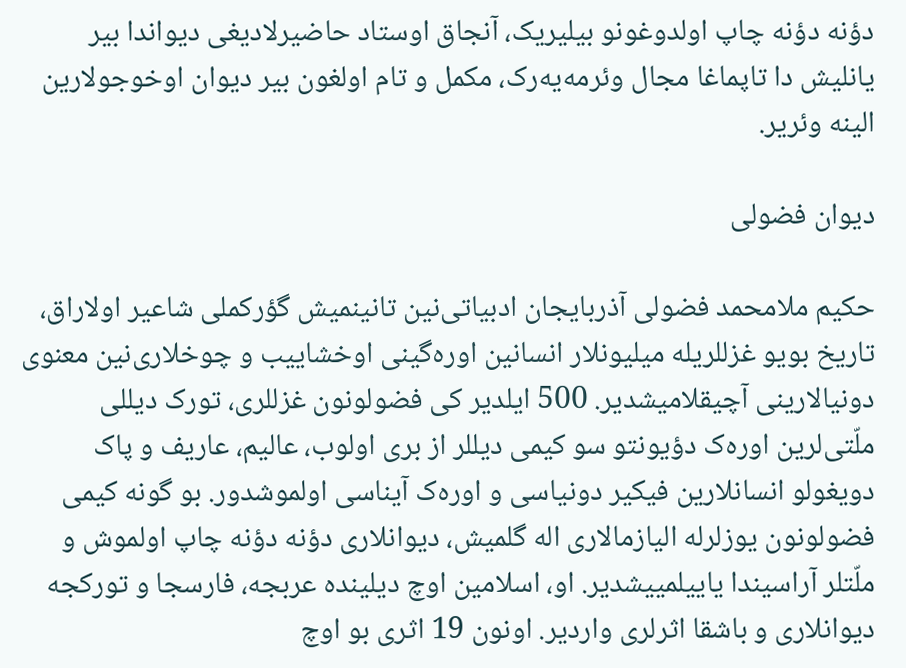دؤنه دؤنه چاپ اولدوغونو بیلیریک، آنجاق اوستاد حاضیرلادیغی دیواندا بیر یانلیش دا تاپماغا مجال وئرمه‌یه‌رک، مکمل و تام اولغون بیر دیوان اوخوجولارین الینه وئریر.

دیوان فضولی

حکیم ملامحمد فضولی آذربایجان ادبیاتی‌نین تانینمیش گؤرکملی شاعیر اولاراق، تاریخ بویو غزللریله میلیونلار انسانین اوره‌گینی اوخشاییب و چوخلاری‌نین معنوی دونیالارینی آچیقلامیشدیر. 500 ایلدیر کی فضولونون غزللری، تورک دیللی ملّتی‌لرین اوره‌ک دؤیونتو سو کیمی دیللر از بری اولوب، عالیم، عاریف و پاک دویغولو انسانلارین فیکیر دونیاسی و اوره‌ک آیناسی اولموشدور. بو گونه کیمی فضولونون یوزلرله الیازمالاری اله گلمیش، دیوانلاری دؤنه دؤنه چاپ اولموش و ملّتلر آراسیندا یاییلمییشدیر. او، اسلامین اوچ دیلینده عربجه، فارسجا و تورکجه دیوانلاری و باشقا اثرلری واردیر. اونون 19 اثری بو اوچ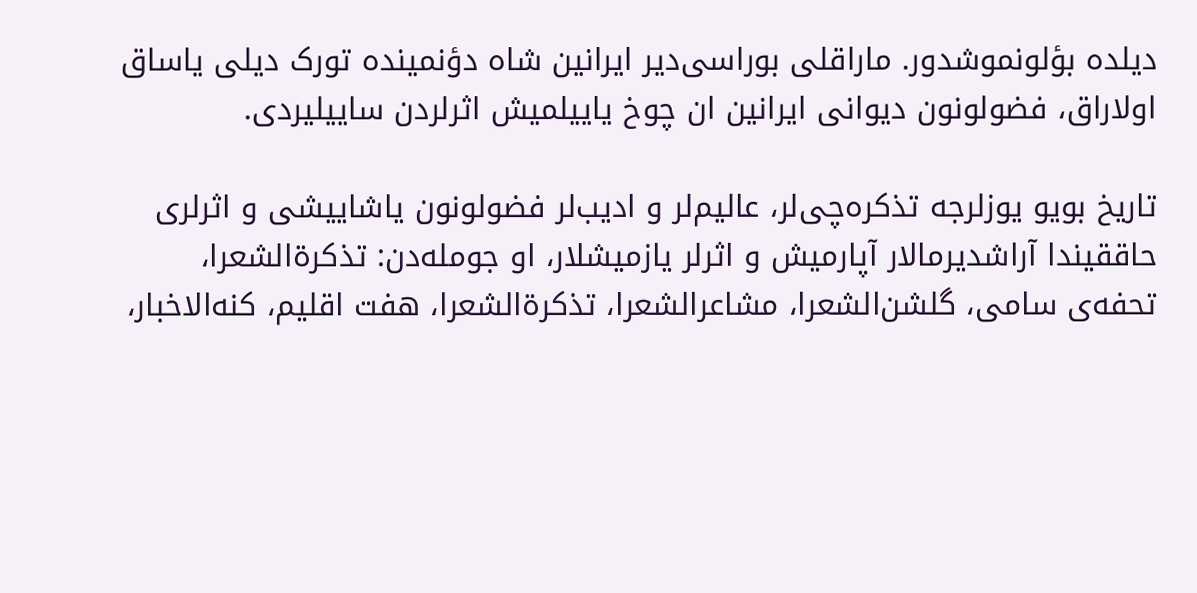دیلده بؤلونموشدور. ماراقلی بوراسی‌دیر ایرانین شاه دؤنمینده تورک دیلی یاساق اولاراق، فضولونون دیوانی ایرانین ان چوخ یاییلمیش اثرلردن ساییلیردی.

تاریخ بویو یوزلرجه تذکره‌چی‌لر، عالیم‌لر و ادیب‌لر فضولونون یاشاییشی و اثرلری حاققیندا آراشدیرمالار آپارمیش و اثرلر یازمیشلار، او جومله‌دن: تذکرة‌الشعرا، تحفه‌ی سامی، گلشن‌الشعرا، مشاعرالشعرا، تذکرة‌الشعرا، هفت اقلیم، کنه‌الاخبار،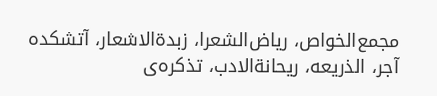مجمع‌الخواص، ریاض‌الشعرا، زبدة‌الاشعار، آتشکده آجر، الذریعه، ریحانة‌الادب، تذکره‌ی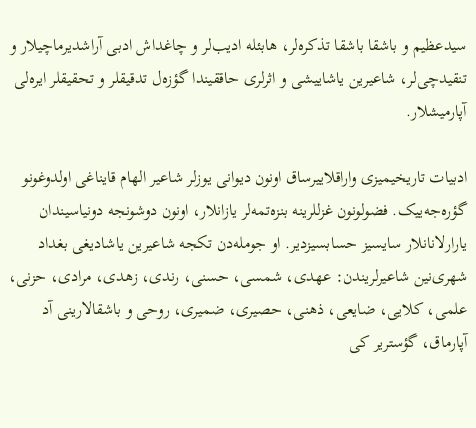سیدعظیم و باشقا باشقا تذکره‌لر، هابئله ادیب‌لر و چاغداش ادبی آراشدیرماچیلار و تنقیدچی‌لر، شاعیرین یاشاییشی و اثرلری حاققیندا گؤزه‌ل تدقیقلر و تحقیقلر ایره‌لی آپارمیشلار.

ادبیات تاریخیمیزی واراقلاییرساق اونون دیوانی یوزلر شاعیر الهام قایناغی اولدوغونو گؤره‌‌جه‌ییک. فضولونون غزللرینه بنزه‌تمه‌لر یازانلار، اونون دوشونجه دونیاسیندان یارارلانانلار سایسیز حسابسیزدیر. او جومله‌دن تکجه شاعیرین یاشادیغی بغداد شهری‌نین شاعیرلریندن: عهدی، شمسی، حسنی، رندی، زهدی، مرادی، حزنی، علمی، کلایی، ضایعی، ذهنی، حصیری، ضمیری، روحی و باشقالارینی آد آپارماق، گؤستریر کی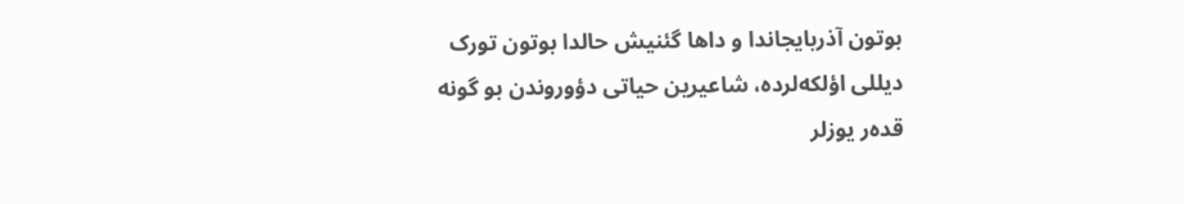بوتون آذربایجاندا و داها گئنیش حالدا بوتون تورک دیللی اؤلکه‌لرده، شاعیرین حیاتی دؤوروندن بو گونه قده‌ر یوزلر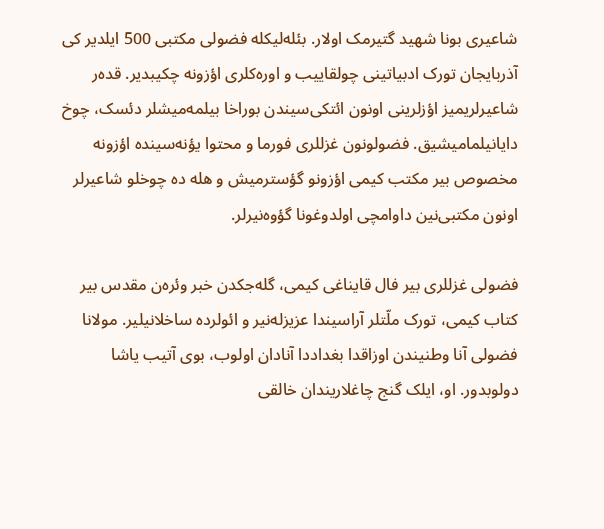شاعیری بونا شهید گتیرمک اولار. بئله‌لیکله فضولی مکتبی 500 ایلدیر کی آذربایجان تورک ادبیاتینی چولقاییب و اوره‌کلری اؤزونه چکیبدیر. قده‌ر شاعیرلریمیز اؤزلرینی اونون ائتکی‌سیندن بوراخا بیلمه‌میشلر دئسک، چوخ دایانیلمامیشیق. فضولونون غزللری فورما و محتوا یؤنه‌سینده اؤزونه مخصوص بیر مکتب کیمی اؤزونو گؤسترمیش و هله ده چوخلو شاعیرلر اونون مکتبی‌نین داوامچی اولدوغونا گؤوه‌نیرلر.

فضولی غزللری بیر فال قایناغی کیمی، گله‌جکدن خبر وئره‌ن مقدس بیر کتاب کیمی، تورک ملّتلر آراسیندا عزیزله‌نیر و ائولرده ساخلانیلیر. مولانا فضولی آنا وطنیندن اوزاقدا بغداددا آنادان اولوب، بوی آتیب یاشا دولوبدور. او، ایلک گنج چاغلاریندان خالقی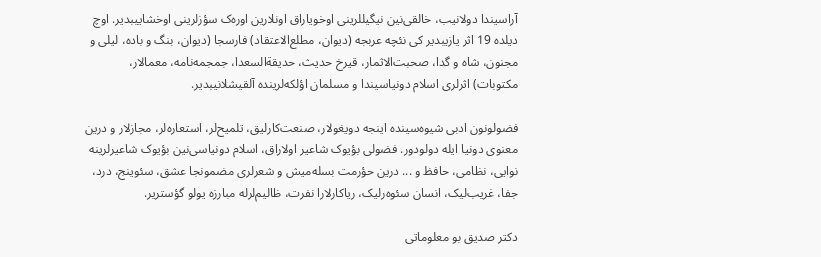آراسیندا دولانیب، خالقی‌نین نیگیللرینی اوخویاراق اونلارین اوره‌ک سؤزلرینی اوخشاییبدیر. اوچ دیلده 19 اثر یازیبدیر کی نئچه عربجه (دیوان، مطلع‌الاعتقاد) فارسجا (دیوان، بنگ و باده، لیلی و مجنون، شاه و گدا، صحبت‌الاثمار، قیرخ حدیث، حدیقة‌السعدا، جمجمه‌نامه، معمالار، مکتوبات) اثرلری اسلام دونیاسیندا و مسلمان اؤلکه‌لرینده آلقیشلانیبدیر.

فضولونون ادبی شیوه‌سینده اینجه دویغولار، صنعت‌کارلیق، تلمیح‌لر، استعاره‌لر، مجازلار و درین معنوی دونیا ایله دولودور. فضولی بؤیوک شاعیر اولاراق، اسلام دونیاسی‌نین بؤیوک شاعیرلرینه نوایی، نظامی، حافظ و ... درین حؤرمت بسله‌میش و شعرلری مضمونجا عشق، سئوینج، درد، جفا، غریب‌لیک، انسان سئوه‌رلیک، ریاکارلارا نفرت، ظالیم‌لرله مبارزه یولو گؤستریر.

دکتر صدیق بو معلوماتی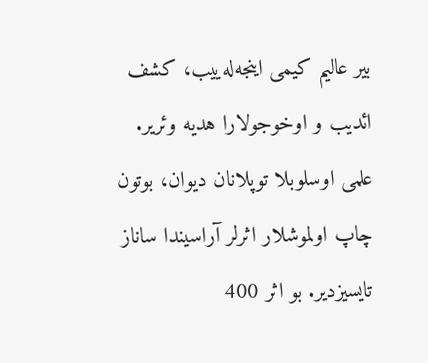بیر عالیم کیمی اینجه‌له‌ییب، کشف ائدیب و اوخوجولارا هدیه وئریر. علمی اوسلوبلا توپلانان دیوان، بوتون چاپ اولموشلار اثرلر آراسیندا ساناز تایسیزدیر. بو اثر 400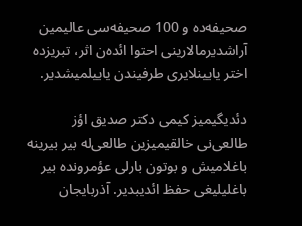صحیفه‌ده و 100 صحیفه‌سی عالیمین آراشدیرمالارینی احتوا ائده‌ن اثر، تبریزده اختر یایینلایری طرفیندن یاییلمیشدیر.

دئدیگیمیز کیمی دکتر صدیق اؤز طالعی‌نی خالقیمیزین طالعی‌له بیر بیرینه باغلامیش و بوتون بارلی عؤمرونده بیر باغلیلیغی حفظ ائدیبدیر. آذربایجان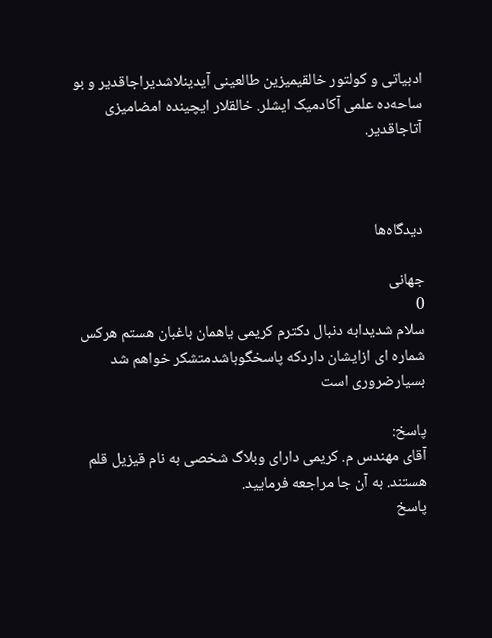ادبیاتی و کولتور خالقیمیزین طالعینی آیدینلاشدیراجاقدیر و بو ساحه‌ده علمی آکادمیک ایشلر. خالقلار ایچینده امضامیزی آتاجاقدیر.



دیدگاه‌ها

جهانی
0
سلام شدیدابه دنبال دکترم کریمی یاهمان باغبان هستم هرکس شماره ای ازایشان داردکه پاسخگوباشدمتشکر خواهم شد بسیارضروری است

پاسخ:
آقای مهندس م. کریمی دارای وبلاگ شخصی به نام قیزیل قلم هستند. به آن جا مراجعه فرمایید.
پاسخ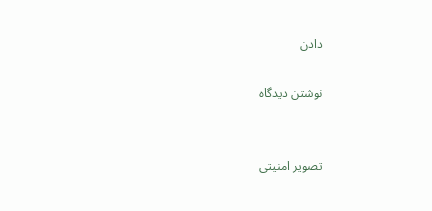دادن

نوشتن دیدگاه


تصویر امنیتی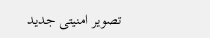تصویر امنیتی جدید